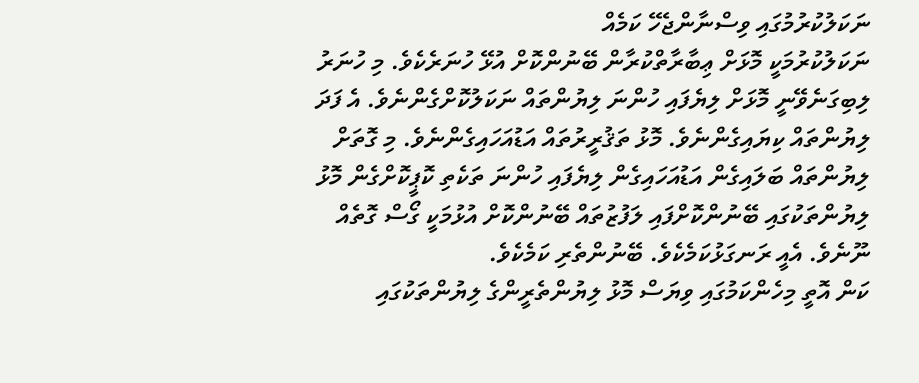ނަކަލުކުރުމުގައި ވިސްނާންޖެހޭ ކަމެއް
ނަކަލުކުރުމަކީ މޮޅަށް ޢިބާރާތްކުރާން ބޭނުންކޮށް އުޅޭ ހުނަރެކެވެ. މި ހުނަރު ލިބިގަނެވޭނީ މޮޅަށް ލިޔެފައި ހުންނަ ލިޔުންތައް ނަކަލުކޮށްގެންނެވެ. އެ ފަދަ ލިޔުންތައް ކިޔައިގެންނެވެ. މޮޅު ތަޤުރީރުތައް އަޑުއަހައިގެންނެވެ. މި ގޮތަށް ލިޔުންތައް ބަލައިގެން އަޑުއަހައިގެން ލިޔެފައި ހުންނަ ތަކެތި ކޮޕީކޮށްގެން މޮޅު ލިޔުންތަކުގައި ބޭނުންކޮށްފައި ލަފުޒުތައް ބޭނުންކޮށް އުޅުމަކީ ގޯސް ގޮތެއް ނޫނެވެ. އެއީ ރަނގަޅުކަމެކެވެ. ބޭނުންތެރި ކަމެކެވެ.
ކަން އޮތީ މިހެންކަމުގައި ވިޔަސް މޮޅު ލިޔުންތެރީންގެ ލިޔުންތަކުގައި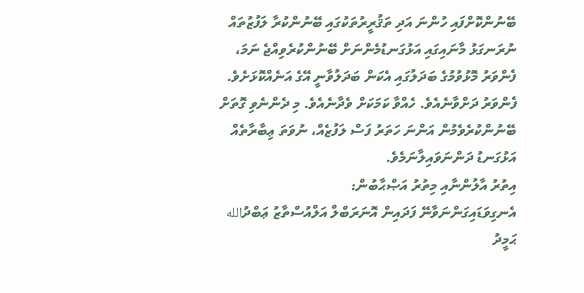ބޭނުންކޮށްފައި ހުންނަ އަދި ތަޤުރީރުތަކުގައި ބޭނުންކުރާ ލަފުޒުތައް ނުރަނގަޅު މާނައިގައި އަޅުގަނޑުމެންނަށް ބޭނުންކުރެވިއްޖެ ނަމަ، ފެންވަރު މޮޅުވުމުގެ ބަދަލުގައި އެކަން ބަދަލުވާނީ އޭގެ އަނެއްކޮޅަށެވެ. ފެންވަރު ދަށްވާނެއެވެ. ހެއްވާ ކަމަކަށް ވެދާނެއެވެ. މި ދެންނެވި ގޮތަށް ބޭނުންކުރެވެމުން އަންނަ ހަތަރު ފަސް ލަފުޒެއް، ނުވަތަ ޢިބާރާތެއް އަޅުގަނޑު ދަންނަވައިލާނަމެވެ.
އިތުރު އާލުންނާއި މިތުރު އަޞްޙާބުން:
އެނގިވަޑައިގަންނަވާނޭ ފަދައިން އޮނަރަބްލް އަލްއުސްތާޒު ޢަބްދުالله ޙަމީދު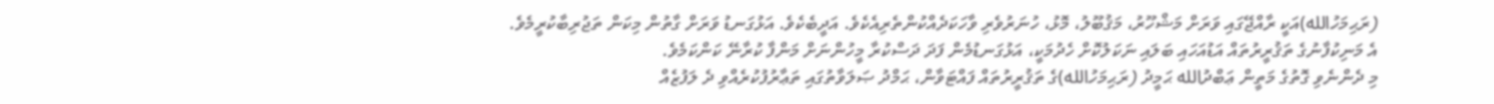(ރަޙިމަހުالله)އަކީ ރާއްޖޭގައި ވަރަށް މަޝްހޫރު، މަޤުބޫލު، މޮޅު، ހުނަރުވެރި ވާހަކަދެއްކުންތެރިއެކެވެ. އަދީބެކެވެ. އަޅުގަނޑު ވަރަށް ގާތުން މިކަން ތަޖުރިބާކުރީމެވެ. އެ މަނިކުފާނުގެ ތަޤުރީރުތައް އަޑުއަހައި ބަލައި ނަކަލުކޮށް ހެދުމަކީ، އަޅުގަނޑުމެން ފަދަ ދަސްކުރާ މީހުންނަށް މަންފާ ކުރާނޭ ކަންކަމެވެ.
މި ދެންނެވި ގޮތުގެ މަތީން ޢަބްދުالله ޙަމީދު (ރަޙިމަހުالله)ގެ ތަޤުރީރުތައް ފައްޓަވާން، ޙަމްދު ޞަލަވާތުގައި ތަޢާރުފުކުރެއްވި ދެ ލަފުޒެއް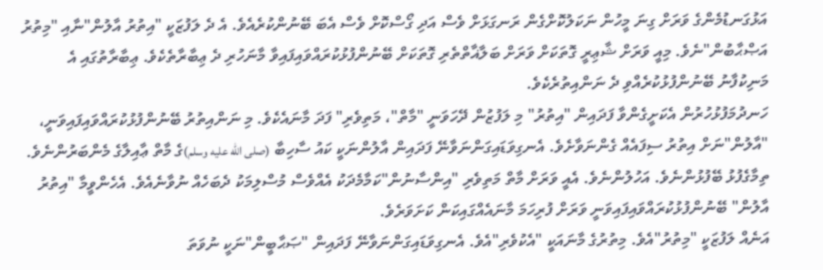އަޅުގަނޑުމެންގެ ވަރަށް ގިނަ މީހުން ނަކަލުކޮށްގެން ރަނގަޅަށް ވެސް އަދި ގޯސްކޮށް ވެސް އެބަ ބޭނުންކުރެއެވެ. އެ ދެ ލަފުޒަކީ "އިތުރު އާލުން"ނާއި "މިތުރު އަޞްޙާބުން"ނެވެ. މިއީ ވަރަށް ޝާޢިރީ ގޮތަކަށް ވަރަށް ބަލާޣާތްތެރި ގޮތަކަށް ބޭނުންފުޅުކުރައްވައިފައިވާ މާނަހުރި ދެ ޢިބާރާތެކެވެ. ޢިބާރާތުގައި އެ މަނިކުފާނު ބޭނުންފުޅުކުރެއްވި ދެ ނަންއިތުރެކެވެ.
ހަނދުމަފުޅުހުރުން އެކަށީގެންވާ ފަދައިން "އިތުރު" މި ލަފުޒުން ދޭހަވަނީ "މާތް"، މަތިވެރި" ފަދަ މާނައެކެވެ. މި ނަންއިތުރު ބޭނުންފުޅުކުރައްވައިފައިވަނީ، "އާލުން"ނަށް އިތުރު ސިފައެއް ގެންނަވާށެވެ. އެނގިވަޑައިގަންނަވާނޭ ފަދައިން އާލުންނަކީ ކައު ސާހިބާ (صلى الله عليه وسلم)ގެ މާތް ޢާއިލާގެ މެންބަރުންނެވެ. ތިމާގެފުޅު ބޭފުޅުންނެވެ. އަހުލުންނެވެ. އެއީ ވަރަށް މާތް މަތިވެރި "އިންސާނުން"ކަމާމެދަކު އެއްވެސް މުސްލިމަކު ދެބަހެއް ނުވާނެއެވެ. އެހެންވީމާ "އިތުރު އާލުން" ބޭނުންފުޅުކުރައްވައިފައިވަނީ ވަރަށް ފުރިހަމަ މާނައެއްގައިކަން ކަށަވަރެވެ.
އަނެއް ލަފުޒަކީ "މިތުރު"އެވެ. މިތުރުގެ މާނައަކީ "އެކުވެރި"އެވެ. އެނގިވަޑައިގަންނަވާނޭ ފަދައިން "ޞަޙާބީން"ނަކީ ނުވަތަ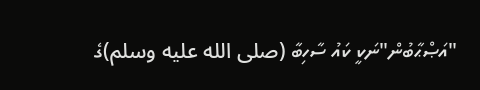"އަޞްޙާބުން"ނަކީ ކައު ސާހިބާ (صلى الله عليه وسلم)ގެ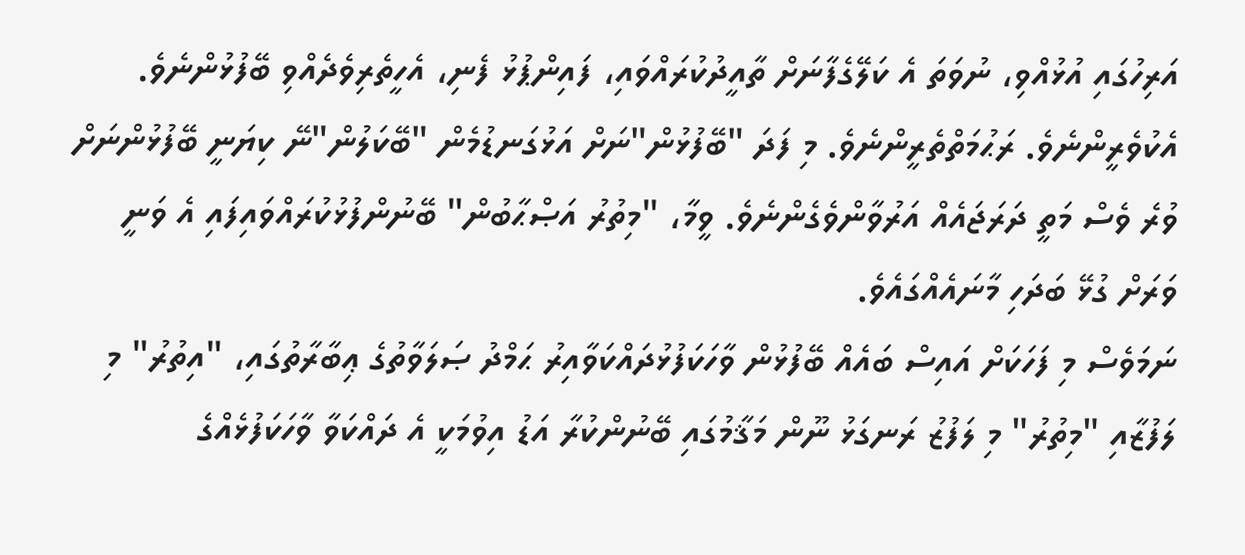އަރިހުގައި އުޅުއްވި، ނުވަތަ އެ ކަލޭގެފާނަށް ތާއީދުކުރައްވައި، ފައިންޕުޅު ފެނި، އެހީތެރިވެދެއްވި ބޭފުޅުންނެވެ. އެކުވެރީންނެވެ. ރަޙުމަތްތެރީންނެވެ. މި ފަދަ "ބޭފުޅުން"ނަށް އަޅުގަނޑުމެން "ބޭކަލުން"ނޭ ކިޔަނީ ބޭފުޅުންނަށް ވުރެ ވެސް މަތީ ދަރަޖައެއް އަރުވާންވެގެންނެވެ. ވީމާ، "މިތުރު އަޞްޙާބުން" ބޭނުންފުޅުކުރައްވައިފައި އެ ވަނީ ވަރަށް ގުޅޭ ބަދަހި މާނައެއްގައެވެ.
ނަމަވެސް މި ފަހަކަށް އައިސް ބައެއް ބޭފުޅުން ވާހަކަފުޅުދައްކަވާއިރު ޙަމްދު ޞަލަވާތުގެ ޢިބާރާތުގައި، "އިތުރު" މި ލަފުޒާއި "މިތުރު" މި ލަފުޒު ރަނގަޅު ނޫން މަޤާމުގައި ބޭނުންކުރާ އަޑު އިވުމަކީ އެ ދައްކަވާ ވާހަކަފުޅެއްގެ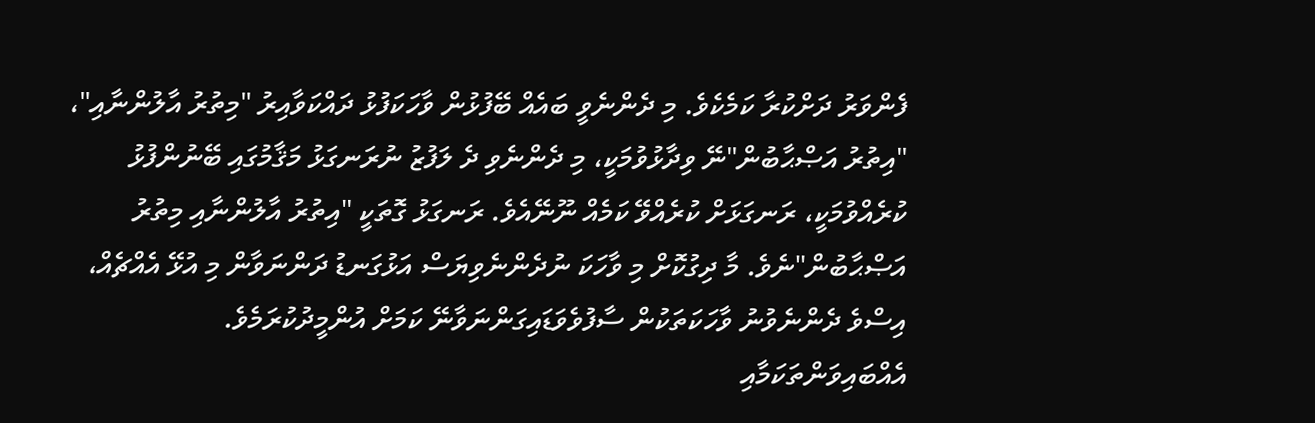ފެންވަރު ދަށްކުރާ ކަމެކެވެ. މި ދެންނެވީ ބައެއް ބޭފުޅުން ވާހަކަފުޅު ދައްކަވާއިރު "މިތުރު އާލުންނާއި"، "އިތުރު އަޞްޙާބުން"ނޭ ވިދާޅުވުމަކީ، މި ދެންނެވި ދެ ލަފުޒު ނުރަނގަޅު މަޤާމުގައި ބޭނުންފުޅު ކުރެއްވުމަކީ، ރަނގަޅަށް ކުރެއްވޭ ކަމެއް ނޫނޭއެވެ. ރަނގަޅު ގޮތަކީ "އިތުރު އާލުންނާއި މިތުރު އަޞްޙާބުން"ނެވެ. މާ ދިގުކޮށް މި ވާހަކަ ނުދެންނެވިޔަސް އަޅުގަނޑު ދަންނަވާން މި އުޅޭ އެއްޗެއް، އިސްވެ ދެންނެވުނު ވާހަކަތަކުން ސާފުވެވަޑައިގަންނަވާނޭ ކަމަށް އުންމީދުކުރަމެވެ.
އެއްބައިވަންތަކަމާއި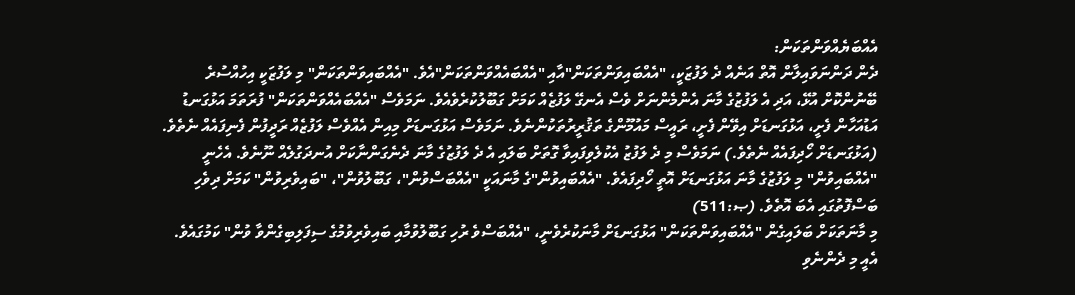އެއްބަޔެއްވަންތަކަން:
ދެން ދަންނަވައިލާން އޮތް އަނެއް ދެ ލަފުޒަކީ، "އެއްބައިވަންތަކަން"އާއި "އެއްބައެއްވަންތަކަން"އެވެ. "އެއްބައިވަންތަކަން" މި ލަފުޒަކީ އިހުއްސުރެ ބޭނުންކޮށް އުޅޭ، އަދި އެ ލަފުޒުގެ މާނަ އެންމެންނަށް ވެސް އެނގޭ ލަފުޒެއް ކަމަށް ގަބޫލުކުރެވެއެވެ. ނަމަވެސް "އެއްބައެއްވަންތަކަން" ފުރަތަމަ އަޅުގަނޑު އަޑުއަހާން ފެށީ، އަޅުގަނޑަށް އިވޭން ފެށީ، ރައީސް މައުމޫންގެ ތަޤުރީރުތަކުންނެވެ. ނަމަވެސް އަޅުގަނޑަށް މިއިން އެއްވެސް ލަފުޒެއް ރަދީފުން ފެނިފައެއް ނެތެވެ. (އަޅުގަނޑަށް ހޯދިފައެއް ނެތެވެ.) ނަމަވެސް މި ދެ ލަފުޒު އެކުލެވިފައިވާ ގޮތަށް ބަލައި އެ ދެ ލަފުޒުގެ މާނަ ދެނެގަންނާކަށް އުނދަގުލެއް ނޫނެވެ. އެހެނީ "އެއްބައިވުން" މި ލަފުޒުގެ މާނަ އަޅުގަނޑަށް އޮތީ ހޯދިފައެވެ. "އެއްބައިވުން"ގެ މާނައަކީ "އެއްބަސްވުން"، ގަބޫލުވުން"، "ބައިވެރިވުން" ކަމަށް ދިވެހި ބަސްފޮތުގައި އެބަ އޮތެވެ. (ޞ:511)
މި މާނަތަކަށް ބަލައިގެން "އެއްބައިވަންތަކަން" އަޅުގަނޑަށް މާނަކުރެވެނީ، "އެއްބަސްވެ ރުހި ގަބޫލުވުމާއި ބައިވެރިވުމުގެ ސިފަލިބިގެންވާ ވުން" ކަމުގައެވެ. އެއީ މި ދެންނެވި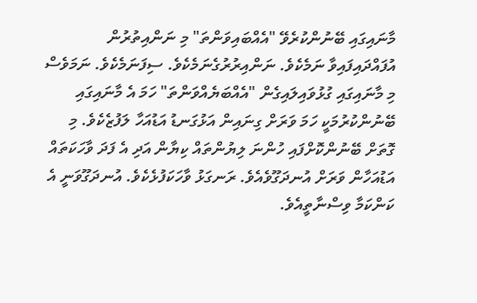މާނައިގައި ބޭނުންކުރެވޭ "އެއްބައިވަންތަ" މި ނަންއިތުރުން އުފައްދައިފައިވާ ނަމެކެވެ. ނަންއިރުރުގެނަމެކެވެ. ސިފަނަމެކެވެ. ނަމަވެސް މި މާނައިގައި ގުޅުވައިލައިގެން "އެއްބަޔެއްވަންތަ" ހަމަ އެ މާނައިގައި ބޭނުންކުރުމަކީ ހަމަ ވަރަށް ގިނައިން އަޅުގަނޑު އަޑުއަހާ ލަފުޒެކެވެ. މި ގޮތަށް ބޭނުންކޮށްފައި ހުންނަ ލިޔުންތައް ކިޔާން އަދި އެ ފަދަ ވާހަކަތައް އަޑުއަހާން ވަރަށް އުނދަގޫވެއެވެ. ރަނގަޅު ވާހަކަފުޅެކެވެ. އުނދަގޫވަނީ އެ ކަންކަމާ ވިސްނާތީއެވެ.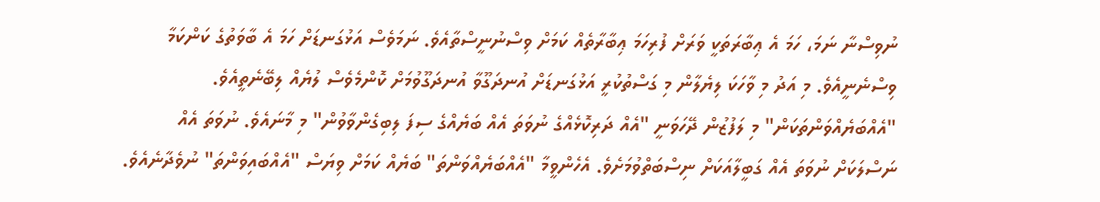ނުވިސްނާ ނަމަ، ހަމަ އެ ޢިބާރަތަކީ ވަރަށް ފުރިހަމަ ޢިބާރާތެއް ކަމަށް ވިސްނުނީސްތާއެވެ. ނަމަވެސް އަޅުގަނޑަށް ހަމަ އެ ބާވަތުގެ ކަންކަމާ ވިސްނެނީއެވެ. މި އަދު މި ވާހަކަ ލިޔެލާން މި ގަސްތުކުރީ އަޅުގަނޑަށް އުނދަގޫވާ އުނދަގޫވުމަށް ކޮންމެވެސް ލުޔެއް ލިބޭނެތީއެވެ.
"އެއްބަޔެއްވަންތަކަން" މި ލަފުޒުން ދޭހަވަނީ "އެއް ދަރިކޮޅެއްގެ ނުވަތަ އެއް ބަޔެއްގެ ސިފަ ލިބިގެންވާވުން" މި މާނައެވެ. ނުވަތަ އެއް ނަސްލަކަށް ނުވަތަ އެއް ގަބީލާއަކަށް ނިސްބަތްވުމަށެވެ. އެހެންވީމާ "އެއްބަޔެއްވަންތަ" ބަޔެއް ކަމަށް ވިޔަސް "އެއްބައިވަންތަ" ނުވެދާނެއެވެ.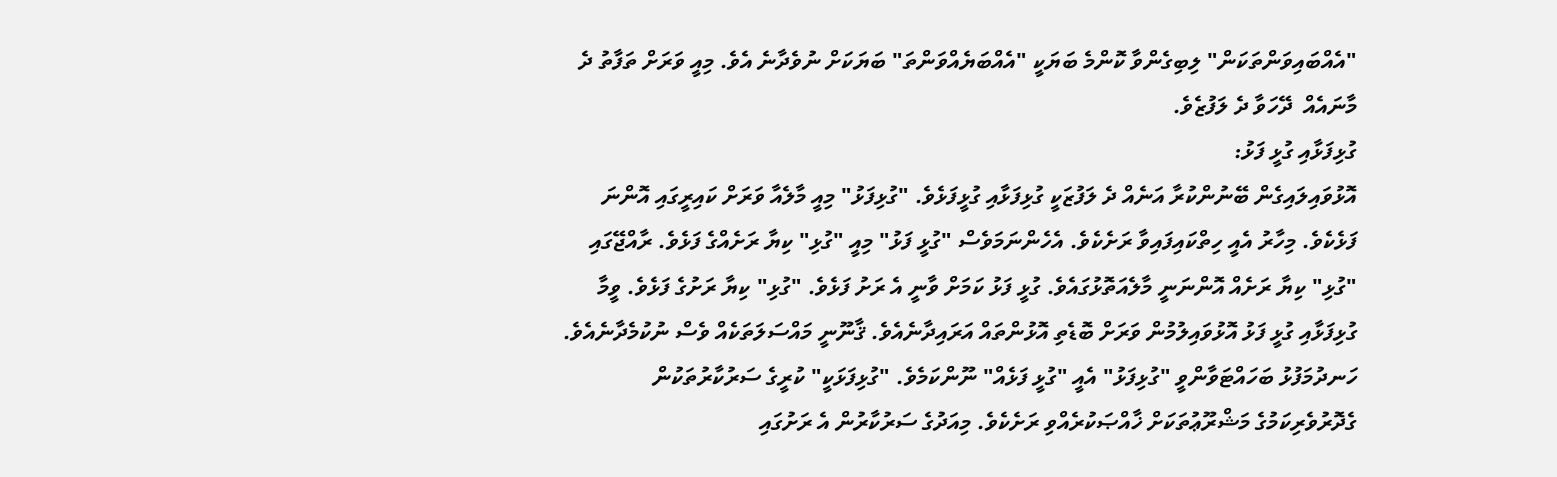"އެއްބައިވަންތަކަން" ލިބިގެންވާ ކޮންމެ ބަޔަކީ "އެއްބަޔެއްވަންތަ" ބަޔަކަށް ނުވެދާނެ އެވެ. މިއީ ވަރަށް ތަފާތު ދެ މާނައެއް  ދޭހަވާ ދެ ލަފުޒެވެ.
ގުޅިފަޅާއި ގުޅީ ފަޅު:
އޮޅުވައިލައިގެން ބޭނުންކުރާ އަނެއް ދެ ލަފުޒަކީ ގުޅިފަޅާއި ގުޅީފަޅެވެ. "ގުޅިފަޅު" މިއީ މާލެއާ ވަރަށް ކައިރީގައި އޮންނަ ފަޅެކެވެ. މިހާރު އެއީ ހިތްކައިފައިވާ ރަށެކެވެ. އެހެންނަމަވެސް "ގުޅީ ފަޅު" މިއީ "ގުޅި" ކިޔާ ރަށެއްގެ ފަޅެވެ. ރާއްޖޭގައި "ގުޅި" ކިޔާ ރަށެއް އޮންނަނީ މާލެއަތޮޅުގައެވެ. ގުޅީ ފަޅު ކަމަށް ވާނީ އެ ރަށު ފަޅެވެ. "ގުޅި" ކިޔާ ރަށުގެ ފަޅެވެ. ވީމާ ގުޅިފަޅާއި ގުޅީ ފަޅު އޮޅުވައިލުމުން ވަރަށް ބޮޑެތި އޮޅުންތައް އަރައިދާނެއެވެ. ޤާނޫނީ މައްސަލަތަކެއް ވެސް ނުކުމެދާނެއެވެ.
ހަނދުމަފުޅު ބަހައްޓަވާންވީ "ގުޅިފަޅު" އެއީ "ގުޅީ ފަޅެއް" ނޫންކަމެވެ. "ގުޅިފަޅަކީ" ކުރީގެ ސަރުކާރުތަކުން ގެދޮރުވެރިކަމުގެ މަޝްރޫޢުތަކަށް ޚާއްޞަކުރެއްވި ރަށެކެވެ. މިއަދުގެ ސަރުކާރުން އެ ރަށުގައި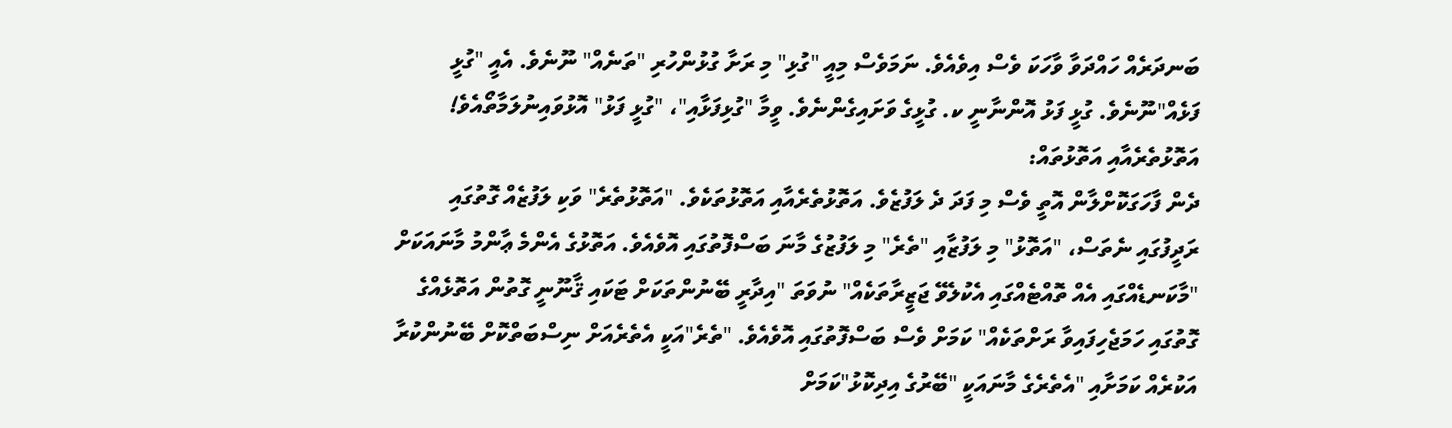ބަނދަރެއް ހައްދަވާ ވާހަކަ ވެސް އިވެއެވެ. ނަމަވެސް މިއީ "ގުޅި" މި ރަށާ ގުޅުންހުރި "ތަނެއް" ނޫނެވެ. އެއީ "ގުޅީ ފަޅެއް"ނޫނެވެ. ގުޅީ ފަޅު އޮންނާނީ ކ. ގުޅީގެ ވަށައިގެންނެވެ. ވީމާ "ގުޅިފަޅާއި"، "ގުޅީ ފަޅު" އޮޅުވައިނުލަމާތޯއެވެ!
އަތޮޅުތެރެއާއި އަތޮޅުތައް:
ދެން ފާހަގަކޮށްލާން އޮތީ ވެސް މި ފަދަ ދެ ލަފުޒެވެ. އަތޮޅުތެރެއާއި އަތޮޅުތަކެވެ. "އަތޮޅުތެރެ" ވަކި ލަފުޒެއް ގޮތުގައި ރަދީފުގައި ނެތަސް، "އަތޮޅު" މި ލަފުޒާއި "ތެރެ" މި ލަފުޒުގެ މާނަ ބަސްފޮތުގައި އޮވެއެވެ. އަތޮޅުގެ އެންމެ ޢާންމު މާނައަކަށް "މާކަނޑެއްގައި އެއް ތޮއްޓެއްގައި އެކުލެވޭ ޖަޒީރާތަކެއް" ނުވަތަ "އިދާރީ ބޭނުންތަކަށް ޓަކައި ޤާނޫނީ ގޮތުން އަތޮޅެއްގެ ގޮތުގައި ހަމަޖެހިފައިވާ ރަށްތަކެއް" ކަމަށް ވެސް ބަސްފޮތުގައި އޮވެއެވެ. "ތެރެ"އަކީ އެތެރެއަށް ނިސްބަތްކޮށް ބޭނުންކުރާ އަކުރެއް ކަމަށާއި "އެތެރެގެ މާނައަކީ "ބޭރުގެ އިދިކޮޅު"ކަމަށް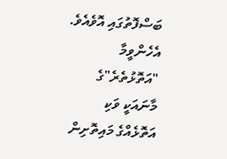ބަސްފޮތުގައި އޮވެއެވެ. އެހެންވީމާ "އަތޮޅުތެރެ"ގެ މާނައަކީ ވަކި އަތޮޅެއްގެ މައިތޮށިން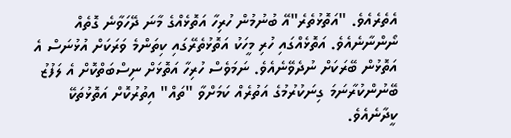އެތެރެއެވެ. "އަތޮޅުތެރެ"އޭ ބުނުމުން ހުރިހާ އަތޮޅެއްގެ މާނަ ދޭހަވާނެ ގޮތެއް ނޯންނާނެއެވެ. އަތޮޅެއްގައި ހުރި މީހަކު އަތޮޅުތެރޭގައި ކިތަންމެ ވަރަކަށް އުޅުނަސް އެ އަތޮޅުން ބޭރަކަށް ނުދެވޭނެއެވެ. ނަމަވެސް ހުރިހާ އަތޮޅަށް ނިސްބަތްކޮށް އެ ލަފުޒު ބޭނުންކުރާނަމަ ގިނަކުރުމުގެ އަތުރެއް ކަމަށްވާ "ތައް" އިތުރުކޮށް އަތޮޅުތަކޭ ކީދާނެއެވެ.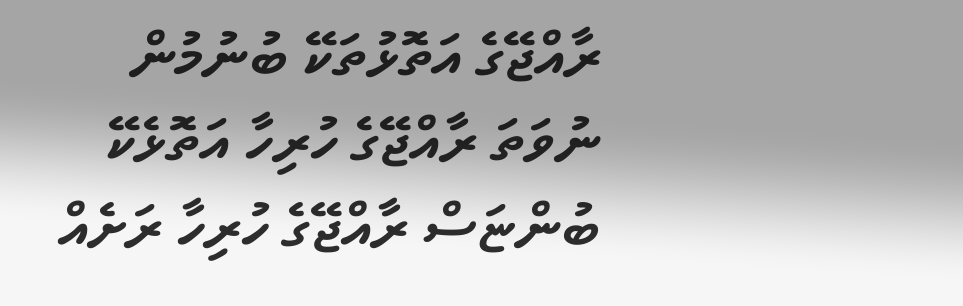ރާއްޖޭގެ އަތޮޅުތަކޭ ބުނުމުން ނުވަތަ ރާއްޖޭގެ ހުރިހާ އަތޮޅެކޭ ބުންޏަސް ރާއްޖޭގެ ހުރިހާ ރަށެއް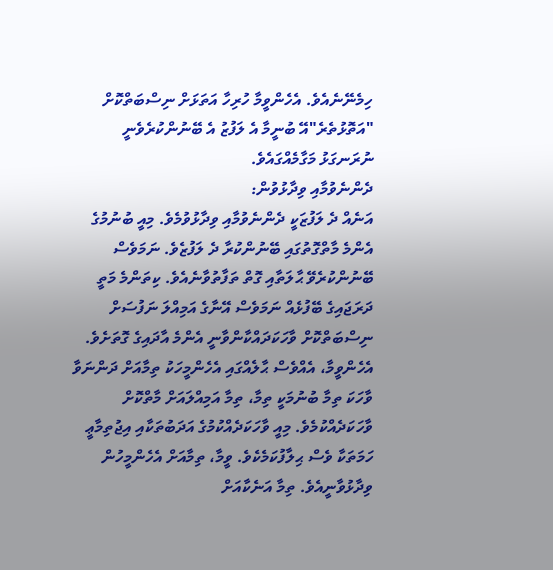ހިމެނޭނެއެވެ. އެހެންވީމާ ހުރިހާ އަތަޅަށް ނިސްބަތްކޮށް "އަތޮޅުތެރެ"އޭ ބުނީމާ އެ ލަފުޒު އެ ބޭނުންކުރެވެނީ ނުރަނގަޅު މަގާމެއްގައެވެ.
ދެންނެވުމާއި ވިދާޅުވުން:
އަނެއް ދެ ލަފުޒަކީ ދެންނެވުމާއި ވިދާޅުވުމެވެ. މިއީ ބުނުމުގެ އެންމެ މާތްގޮތުގައި ބޭނުންކުރާ ދެ ލަފުޒެވެ. ނަމަވެސް ބޭނުންކުރެވޭ ޙާލަތާއި ގޮތް ތަފާތުވާނެއެވެ. ކިތަންމެ މަތީ ދަރަޖައިގެ ބޭފުޅެއް ނަމަވެސް އޭނާގެ އަމިއްލަ ނަފުސަށް ނިސްބަތްކޮށް ވާހަކަދައްކާންވާނީ އެންމެ އާދައިގެ ގޮތަށެވެ. އެހެންވީމާ، އެއްވެސް ޙާލެއްގައި އެހެންމީހަކު ތިމާއަށް ދަންނަވާ ވާހަކަ ތިމާ ބުނުމަކީ ތިމާ، ތިމާ އަމިއްލައަށް މާތްކޮށް ވާހަކަދެއްކުމެވެ. މިއީ ވާހަކަދެއްކުމުގެ އަދަބުތަކާއި އިޖުތިމާޢީ ހަމަތަކާ ވެސް ޙިލާފުކަމެކެވެ. ވީމާ، ތިމާއަށް އެހެންމީހުން ވިދާޅުވާނީއެވެ. ތިމާ އަނެކާއަށް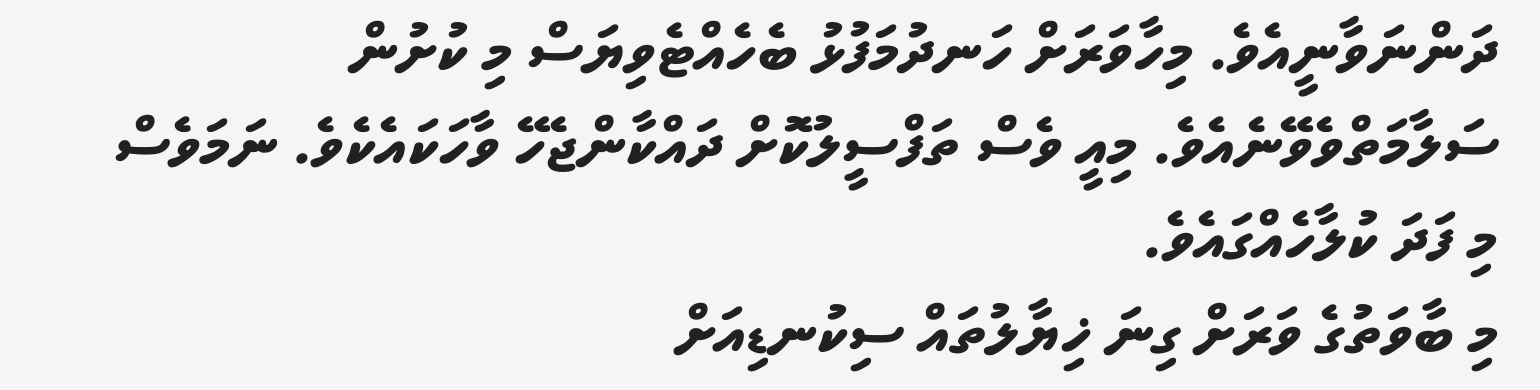ދަންނަވާނީއެވެ. މިހާވަރަށް ހަނދުމަފުޅު ބެހެއްޓެވިޔަސް މި ކުށުން ސަލާމަތްވެވޭނެއެވެ. މިއީ ވެސް ތަފްސީލުކޮށް ދައްކާންޖެހޭ ވާހަކައެކެވެ. ނަމަވެސް މި ފަދަ ކުލާހެއްގައެވެ.
މި ބާވަތުގެ ވަރަށް ގިނަ ޚިޔާލުތައް ސިކުނޑިއަށް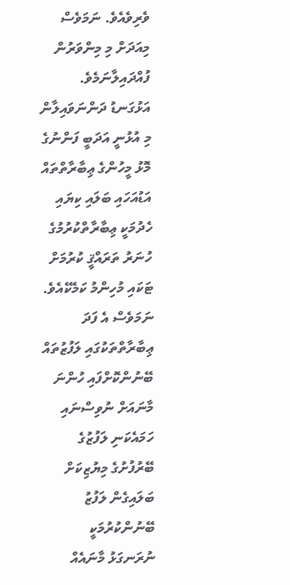ވެރިވެއެވެ. ނަމަވެސް މިއަދަށް މި މިންވަރުން ފުއްދައިލާނަމެވެ. އަޅުގަނޑު ދަންނަވައިލާން މި އުޅުނީ އަދަބީ ފަންނުގެ މޮޅު މީހުންގެ ޢިބާރާތްތައް އަޑުއަހައި ބަލައި ކިޔައި ހެދުމަކީ ޢިބާރާތްކުރުމުގެ ހުނަރު ތަރައްޤީ ކުރުމަށް ޓަކައި މުހިންމު ކަމެކޭއެވެ. ނަމަވެސް އެ ފަދަ ޢިބާރާތްތަކުގައި ލަފުޒުތައް ބޭނުންކޮށްފައި ހުންނަ މާނައަށް ނުވިސްނައި ހަމައެކަނި ލަފުޒުގެ ބޭރުފުށުގެ މިޔުޒިކަށް ބަލައިގެން ލަފުޒު ބޭނުންކުރުމަކީ ނުރަނގަޅު މާނައެއް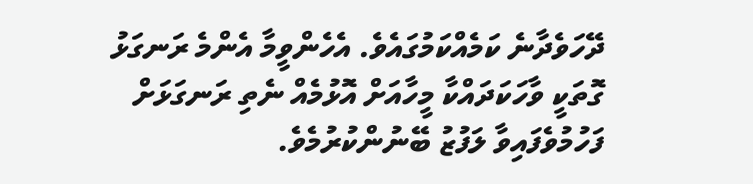ދޭހަވެދާނެ ކަމެއްކަމުގައެވެ. އެހެންވީމާ އެންމެ ރަނގަޅު ގޮތަކީ ވާހަކަދައްކާ މީހާއަށް އޮޅުމެއް ނެތި ރަނގަޅަށް ފަހުމުވެފައިވާ ލަފުޒު ބޭނުންކުރުމެވެ.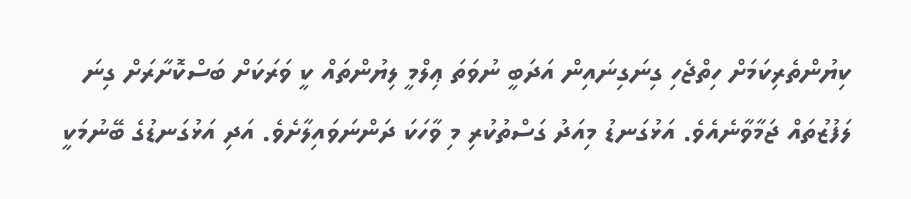ކިޔުންތެރިކަމަށް ހިތްޖެހި ގިނަގިނައިން އަދަބީ ނުވަތަ ޢިލްމީ ލިޔުންތައް ކީ ވަރަކަށް ބަސްކޮށާރަށް ގިނަ ލަފުޒުތައް ޖަމާވާނެއެވެ. އަޅުގަނޑު މިއަދު ގަސްތުކުރި މި ވާހަކަ ދަންނަވައިލާށެވެ. އަދި އަޅުގަނޑުގެ ބޭނުމަކީ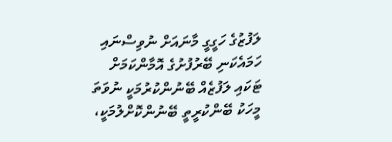ލަފުޒުގެ ހަގީގީ މާނައަށް ނުވިސްނައި ހަމައެކަނި ބޭރުފުށުގެ އޮމާންކަމަށް ޓަކައި ލަފުޒެއް ބޭނުންކުރުމަކީ ނުވަތަ މީހަކު ބޭންކުރީތީ ބޭނުންކޮށްލުމަކީ،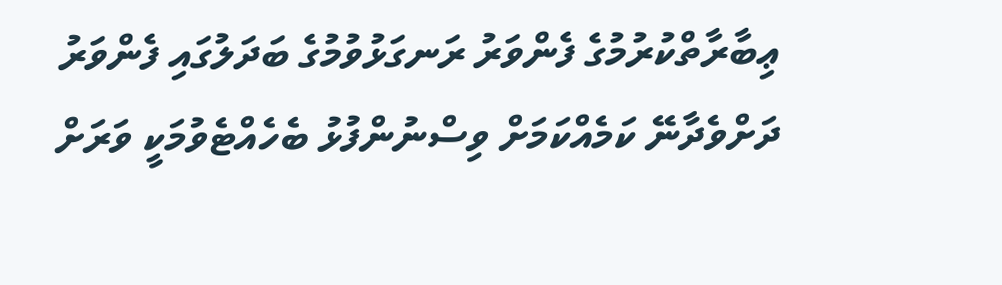ޢިބާރާތްކުރުމުގެ ފެންވަރު ރަނގަޅުވުމުގެ ބަދަލުގައި ފެންވަރު ދަށްވެދާނޭ ކަމެއްކަމަށް ވިސްނުންފުޅު ބެހެއްޓެވުމަކީ ވަރަށް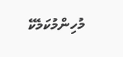މުހިންމުކަމެކޭ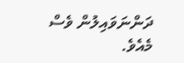ދަންނަވައިލުން ވެސް މެއެވެ.